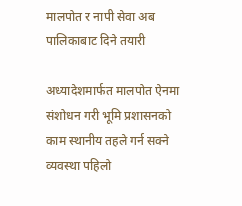मालपोत र नापी सेवा अब पालिकाबाट दिने तयारी

अध्यादेशमार्फत मालपोत ऐनमा संशोधन गरी भूमि प्रशासनको काम स्थानीय तहले गर्न सक्ने व्यवस्था पहिलो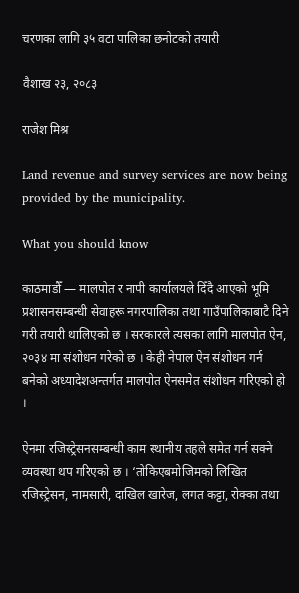चरणका लागि ३५ वटा पालिका छनोटको तयारी

वैशाख २३, २०८३

राजेश मिश्र

Land revenue and survey services are now being provided by the municipality.

What you should know

काठमाडौँ — मालपोत र नापी कार्यालयले दिँदै आएको भूमि प्रशासनसम्बन्धी सेवाहरू नगरपालिका तथा गाउँपालिकाबाटै दिने गरी तयारी थालिएको छ । सरकारले त्यसका लागि मालपोत ऐन, २०३४ मा संशोधन गरेको छ । केही नेपाल ऐन संशोधन गर्न बनेको अध्यादेशअन्तर्गत मालपोत ऐनसमेत संशोधन गरिएको हो ।

ऐनमा रजिस्ट्रेसनसम्बन्धी काम स्थानीय तहले समेत गर्न सक्ने व्यवस्था थप गरिएको छ । ‘तोकिएबमोजिमको लिखित रजिस्ट्रेसन, नामसारी, दाखिल खारेज, लगत कट्टा, रोक्का तथा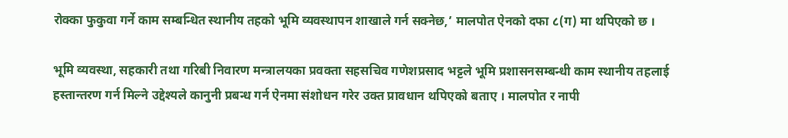रोक्का फुकुवा गर्ने काम सम्बन्धित स्थानीय तहको भूमि व्यवस्थापन शाखाले गर्न सक्नेछ,’ मालपोत ऐनको दफा ८(ग) मा थपिएको छ ।

भूमि व्यवस्था, सहकारी तथा गरिबी निवारण मन्त्रालयका प्रवक्ता सहसचिव गणेशप्रसाद भट्टले भूमि प्रशासनसम्बन्धी काम स्थानीय तहलाई हस्तान्तरण गर्न मिल्ने उद्देश्यले कानुनी प्रबन्ध गर्न ऐनमा संशोधन गरेर उक्त प्रावधान थपिएको बताए । मालपोत र नापी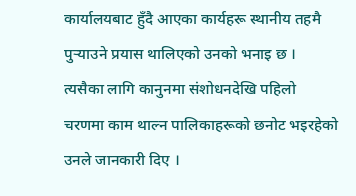कार्यालयबाट हुँदै आएका कार्यहरू स्थानीय तहमै पुर्‍याउने प्रयास थालिएको उनको भनाइ छ । त्यसैका लागि कानुनमा संशोधनदेखि पहिलो चरणमा काम थाल्न पालिकाहरूको छनोट भइरहेको उनले जानकारी दिए ।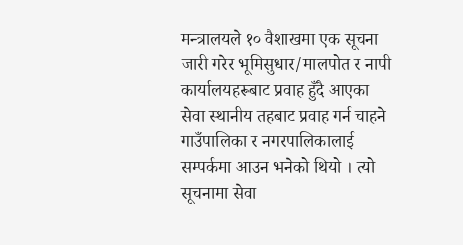मन्त्रालयले १० वैशाखमा एक सूचना जारी गरेर भूमिसुधार/मालपोत र नापी कार्यालयहरूबाट प्रवाह हुँदै आएका सेवा स्थानीय तहबाट प्रवाह गर्न चाहने गाउँपालिका र नगरपालिकालाई सम्पर्कमा आउन भनेको थियो । त्यो सूचनामा सेवा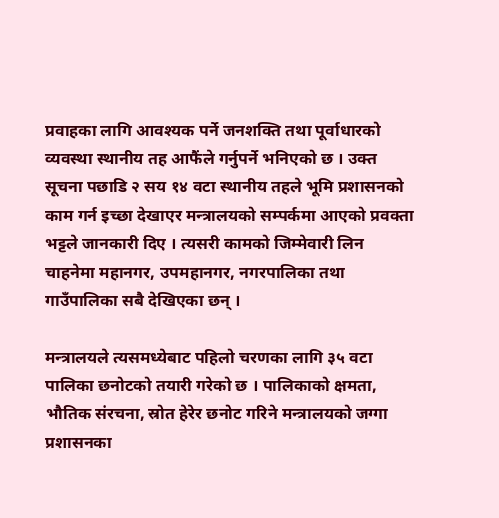प्रवाहका लागि आवश्यक पर्ने जनशक्ति तथा पूर्वाधारको व्यवस्था स्थानीय तह आफैंले गर्नुपर्ने भनिएको छ । उक्त सूचना पछाडि २ सय १४ वटा स्थानीय तहले भूमि प्रशासनको काम गर्न इच्छा देखाएर मन्त्रालयको सम्पर्कमा आएको प्रवक्ता भट्टले जानकारी दिए । त्यसरी कामको जिम्मेवारी लिन चाहनेमा महानगर, उपमहानगर, नगरपालिका तथा गाउँपालिका सबै देखिएका छन् ।

मन्त्रालयले त्यसमध्येबाट पहिलो चरणका लागि ३५ वटा पालिका छनोटको तयारी गरेको छ । पालिकाको क्षमता, भौतिक संरचना, स्रोत हेरेर छनोट गरिने मन्त्रालयको जग्गा प्रशासनका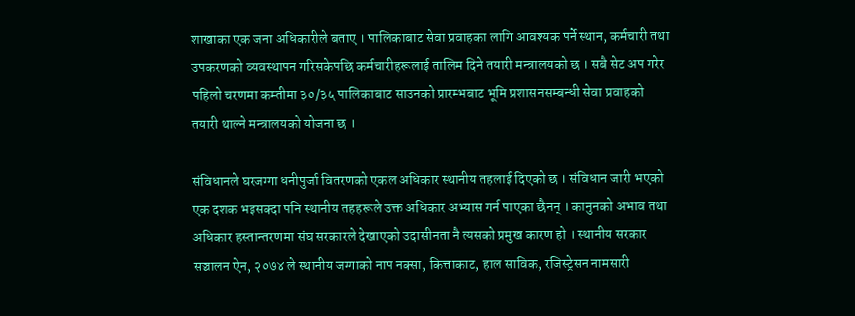शाखाका एक जना अधिकारीले बताए । पालिकाबाट सेवा प्रवाहका लागि आवश्यक पर्ने स्थान, कर्मचारी तथा उपकरणको व्यवस्थापन गरिसकेपछि कर्मचारीहरूलाई तालिम दिने तयारी मन्त्रालयको छ । सबै सेट अप गरेर पहिलो चरणमा कम्तीमा ३०/३५ पालिकाबाट साउनको प्रारम्भबाट भूमि प्रशासनसम्बन्धी सेवा प्रवाहको तयारी थाल्ने मन्त्रालयको योजना छ ।

संविधानले घरजग्गा धनीपुर्जा वितरणको एकल अधिकार स्थानीय तहलाई दिएको छ । संविधान जारी भएको एक दशक भइसक्दा पनि स्थानीय तहहरूले उक्त अधिकार अभ्यास गर्न पाएका छैनन् । कानुनको अभाव तथा अधिकार हस्तान्तरणमा संघ सरकारले देखाएको उदासीनता नै त्यसको प्रमुख कारण हो । स्थानीय सरकार सञ्चालन ऐन, २०७४ ले स्थानीय जग्गाको नाप नक्सा, कित्ताकाट, हाल साविक, रजिस्ट्रेसन नामसारी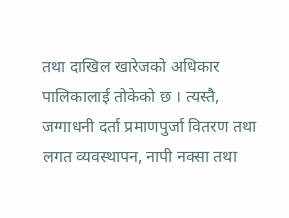तथा दाखिल खारेजको अधिकार पालिकालाई तोकेको छ । त्यस्तै, जग्गाधनी दर्ता प्रमाणपुर्जा वितरण तथा लगत व्यवस्थापन, नापी नक्सा तथा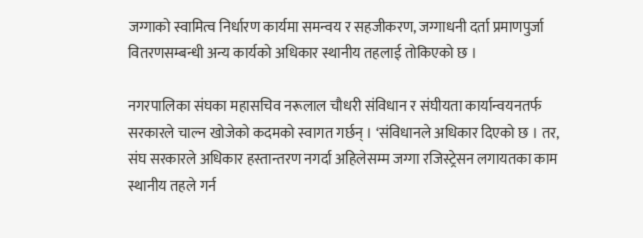जग्गाको स्वामित्व निर्धारण कार्यमा समन्वय र सहजीकरण, जग्गाधनी दर्ता प्रमाणपुर्जा वितरणसम्बन्धी अन्य कार्यको अधिकार स्थानीय तहलाई तोकिएको छ ।

नगरपालिका संघका महासचिव नरूलाल चौधरी संविधान र संघीयता कार्यान्वयनतर्फ सरकारले चाल्न खोजेको कदमको स्वागत गर्छन् । ‘संविधानले अधिकार दिएको छ । तर, संघ सरकारले अधिकार हस्तान्तरण नगर्दा अहिलेसम्म जग्गा रजिस्ट्रेसन लगायतका काम स्थानीय तहले गर्न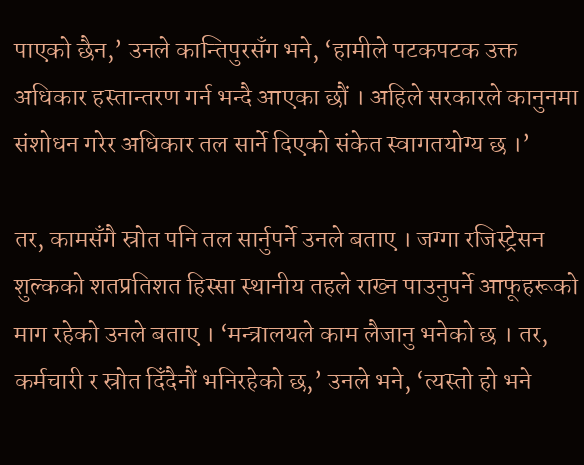पाएको छैन,’ उनले कान्तिपुरसँग भने, ‘हामीले पटकपटक उक्त अधिकार हस्तान्तरण गर्न भन्दै आएका छौं । अहिले सरकारले कानुनमा संशोधन गरेर अधिकार तल सार्ने दिएको संकेत स्वागतयोग्य छ ।’

तर, कामसँगै स्रोत पनि तल सार्नुपर्ने उनले बताए । जग्गा रजिस्ट्रेसन शुल्कको शतप्रतिशत हिस्सा स्थानीय तहले राख्न पाउनुपर्ने आफूहरूको माग रहेको उनले बताए । ‘मन्त्रालयले काम लैजानु भनेको छ । तर, कर्मचारी र स्रोत दिँदैनौं भनिरहेको छ,’ उनले भने, ‘त्यस्तो हो भने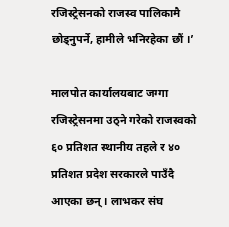रजिस्ट्रेसनको राजस्व पालिकामै छोड्नुपर्ने, हामीले भनिरहेका छौं ।’

मालपोत कार्यालयबाट जग्गा रजिस्ट्रेसनमा उठ्ने गरेको राजस्वको ६० प्रतिशत स्थानीय तहले र ४० प्रतिशत प्रदेश सरकारले पाउँदै आएका छन् । लाभकर संघ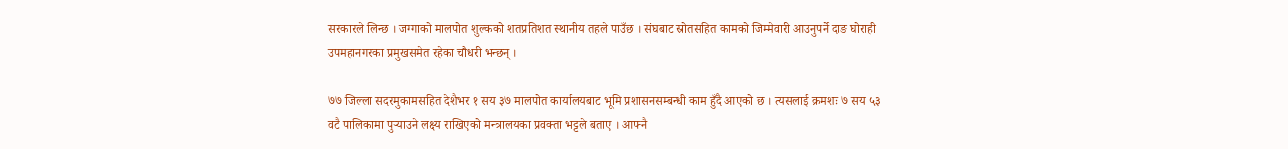सरकारले लिन्छ । जग्गाको मालपोत शुल्कको शतप्रतिशत स्थानीय तहले पाउँछ । संघबाट स्रोतसहित कामको जिम्मेवारी आउनुपर्ने दाङ घोराही उपमहानगरका प्रमुखसमेत रहेका चौधरी भन्छन् ।

७७ जिल्ला सदरमुकामसहित देशैभर १ सय ३७ मालपोत कार्यालयबाट भूमि प्रशासनसम्बन्धी काम हुँदै आएको छ । त्यसलाई क्रमशः ७ सय ५३ वटै पालिकामा पुर्‍याउने लक्ष्य राखिएको मन्त्रालयका प्रवक्ता भट्टले बताए । आफ्नै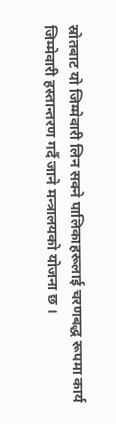स्रोतबाट यो जिम्मेवारी लिन सक्ने पालिकाहरूलाई चरणबद्ध रूपमा कार्य जिम्मेवारी हस्तान्तरण गर्दै जाने मन्त्रालयको योजना छ ।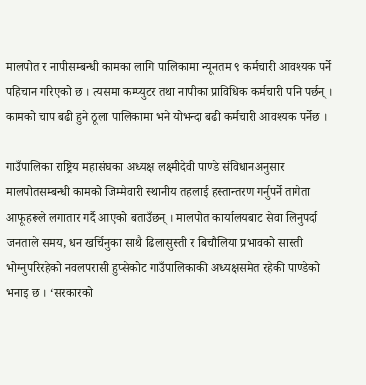मालपोत र नापीसम्बन्धी कामका लागि पालिकामा न्यूनतम ९ कर्मचारी आवश्यक पर्ने पहिचान गरिएको छ । त्यसमा कम्प्युटर तथा नापीका प्राविधिक कर्मचारी पनि पर्छन् । कामको चाप बढी हुने ठूला पालिकामा भने योभन्दा बढी कर्मचारी आवश्यक पर्नेछ ।

गाउँपालिका राष्ट्रिय महासंघका अध्यक्ष लक्ष्मीदेवी पाण्डे संविधानअनुसार मालपोतसम्बन्धी कामको जिम्मेवारी स्थानीय तहलाई हस्तान्तरण गर्नुपर्ने तागेता आफूहरूले लगातार गर्दै आएको बताउँछन् । मालपोत कार्यालयबाट सेवा लिनुपर्दा जनताले समय, धन खर्चिनुका साथै ढिलासुस्ती र बिचौलिया प्रभावको सास्ती भोग्नुपरिरहेको नवलपरासी हुप्सेकोट गाउँपालिकाकी अध्यक्षसमेत रहेकी पाण्डेको भनाइ छ । ‘सरकारको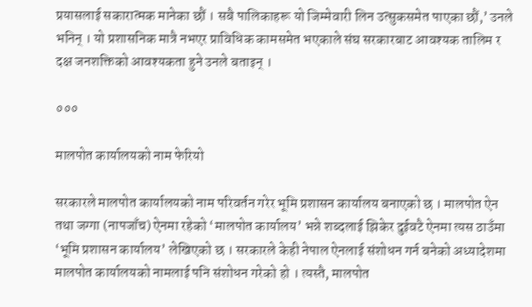प्रयासलाई सकारात्मक मानेका छौं । सबै पालिकाहरू यो जिम्मेवारी लिन उत्सुकसमेत पाएका छौं,’ उनले भनिन् । यो प्रशासनिक मात्रै नभएर प्राविधिक कामसमेत भएकाले संघ सरकारबाट आवश्यक तालिम र दक्ष जनशक्तिको आवश्यकता हुने उनले बताइन् ।

०००

मालपोत कार्यालयको नाम फेरियो

सरकारले मालपोत कार्यालयको नाम परिवर्तन गरेर भूमि प्रशासन कार्यालय बनाएको छ । मालपोत ऐन तथा जग्गा (नापजाँच) ऐनमा रहेको ‘मालपोत कार्यालय’ भन्ने शब्दलाई झिकेर दुईवटै ऐनमा त्यस ठाउँमा ‘भूमि प्रशासन कार्यालय’ लेखिएको छ । सरकारले केही नेपाल ऐनलाई संशोधन गर्न बनेको अध्यादेशमा मालपोत कार्यालयको नामलाई पनि संशोधन गरेको हो । त्यस्तै, मालपोत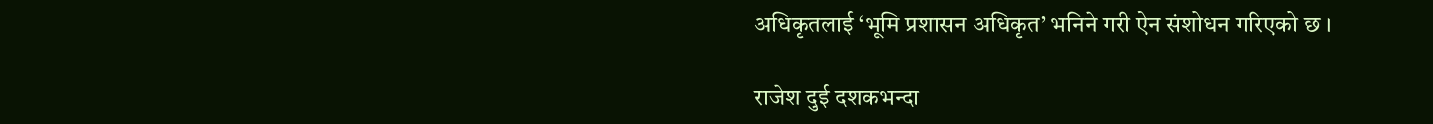अधिकृतलाई ‘भूमि प्रशासन अधिकृत’ भनिने गरी ऐन संशोधन गरिएको छ ।

राजेश दुई दशकभन्दा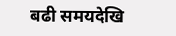बढी समयदेखि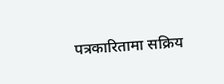पत्रकारितामा सक्रिय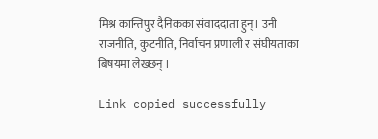मिश्र कान्तिपुर दैनिकका संवाददाता हुन्। उनी राजनीति, कुटनीति, निर्वाचन प्रणाली र संघीयताका बिषयमा लेख्छन् ।

Link copied successfully